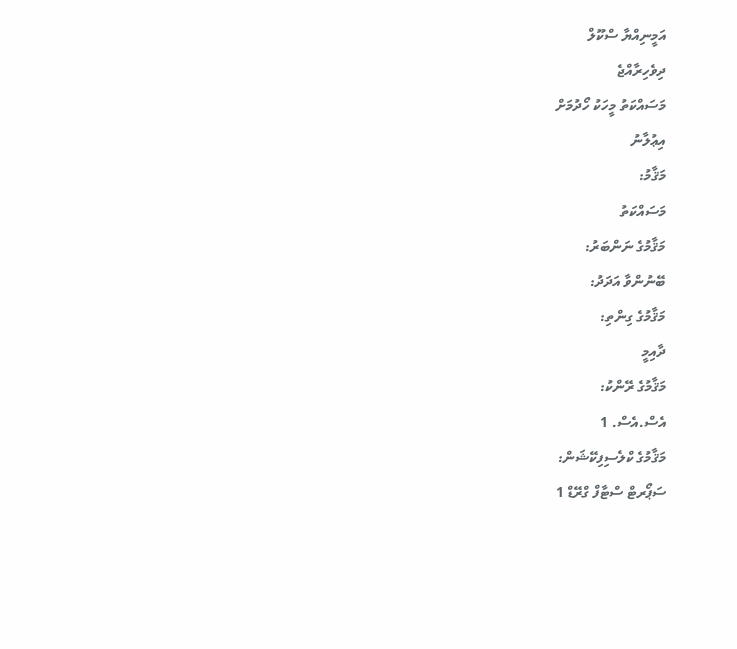އަމީނިއްޔާ ސްކޫލް
ދިވެހިރާއްޖެ
މަސައްކަތު މީހަކު ހޯދުމަށް
އިޢުލާނު
މަޤާމު:
މަސައްކަތު
މަޤާމުގެ ނަންބަރު:
ބޭނުންވާ އަދަދު:
މަޤާމުގެ ގިންތި:
ދާއިމީ
މަޤާމުގެ ރޭންކު:
އެސް.އެސް. 1
މަޤާމުގެ ކްލެސިފިކޭޝަން:
ސަޕޯރޓް ސްޓާފް ގްރޭޑް 1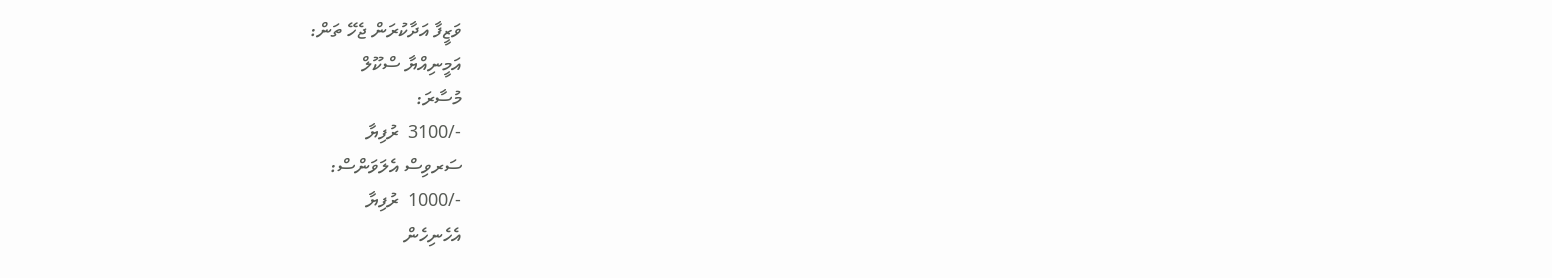ވަޒީފާ އަދާކުރަން ޖެހޭ ތަން:
އަމީނިއްޔާ ސްކޫލް
މުސާރަ:
-/3100  ރުފިޔާ
ސަރވިސް އެލަވަންސް:
-/1000  ރުފިޔާ
އެހެނިހެން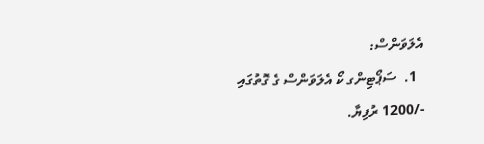އެލަވަންސް:
  1.  ސަޕޯޓިންގ ކޯ އެލަވަންސް ގެ ގޮތުގައި -/1200 ރުފިޔާ.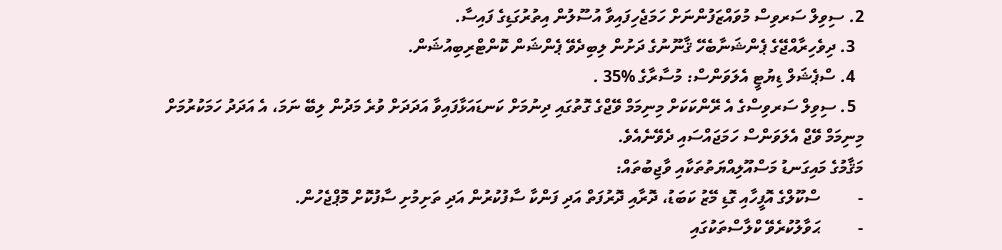2. ސިވިލް ސަރވިސް މުވައްޒަފުންނަށް ހަމަޖެހިފައިވާ އުސޫލުން އިތުރުގަޑިގެ ފައިސާ.
  3. ދިވެހިރާއްޖޭގެ ޕެންޝަނާބެހޭ ޤާނޫނުގެ ދަށުން ލިބިދެވޭ ޕެންޝަން ކޮންޓްރިބިއުޝަން.
  4. ސްޕެޝަލް ޑިޔުޓީ އެލަވަންސް: މުސާރާގެ %35 .
  5. ސިވިލް ސަރވިސްގެ އެ ރޭންކަކަށް މިނިމަމް ވޭޖްގެ ގޮތުގައި ދިނުމަށް ކަނޑައަޅާފައިވާ އަދަދަށް ވުރެ މަދުން ލިބޭ ނަމަ، އެ އަދަދު ހަމަކުރުމަށް މިނިމަމް ވޭޖް އެލަވަންސް ހަމަޖައްސައި ދެވޭނެއެވެ.
މަޤާމުގެ މައިގަނޑު މަސްއޫލިއްޔަތުތަކާއި ވާޖިބުތައް:
-         ސްކޫލްގެ އޮފީހާއި ގޮޑި މޭޒު ކަބަޑު، ދޮރާއި ދޮރުފަތް އަދި ފަންކާ ސާފުކުރުން އަދި ތަށިމުށި ސާފުކޮށް މޮޕްޖެހުން.
-         ޙަވާލުކުރެވޭ ކްލާސްތަކުގައި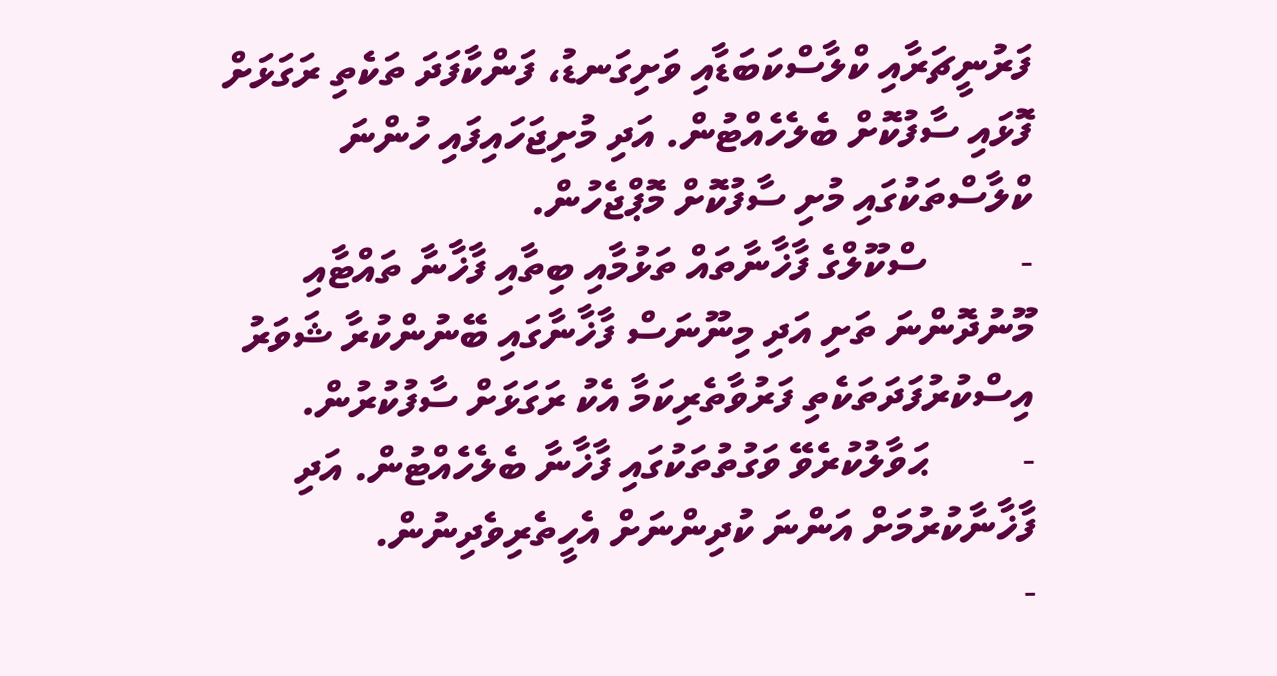ފަރުނީޗަރާއި ކްލާސްކަބަޑާއި ވަށިގަނޑު، ފަންކާފަދަ ތަކެތި ރަގަޅަށް ފޮޅައި ސާފުކޮށް ބެލެހެއްޓުން. އަދި މުށިޖަހައިފައި ހުންނަ ކްލާސްތަކުގައި މުށި ސާފުކޮށް މޮޕްޖެހުން.
-         ސްކޫލްގެ ފާޚާނާތައް ތަޅުމާއި ބިތާއި ފާޚާނާ ތައްޓާއި މޫނުދޮންނަ ތަށި އަދި މިނޫނަސް ފާޚާނާގައި ބޭނުންކުރާ ޝަވަރު އިސްކުރުފަދަތަކެތި ފަރުވާތެރިކަމާ އެކު ރަގަޅަށް ސާފުކުރުން.
-         ޙަވާލުކުރެވޭ ވަގުތުތަކުގައި ފާޚާނާ ބެލެހެއްޓުން. އަދި ފާޚާނާކުރުމަށް އަންނަ ކުދިންނަށް އެހީތެރިވެދިނުން.
-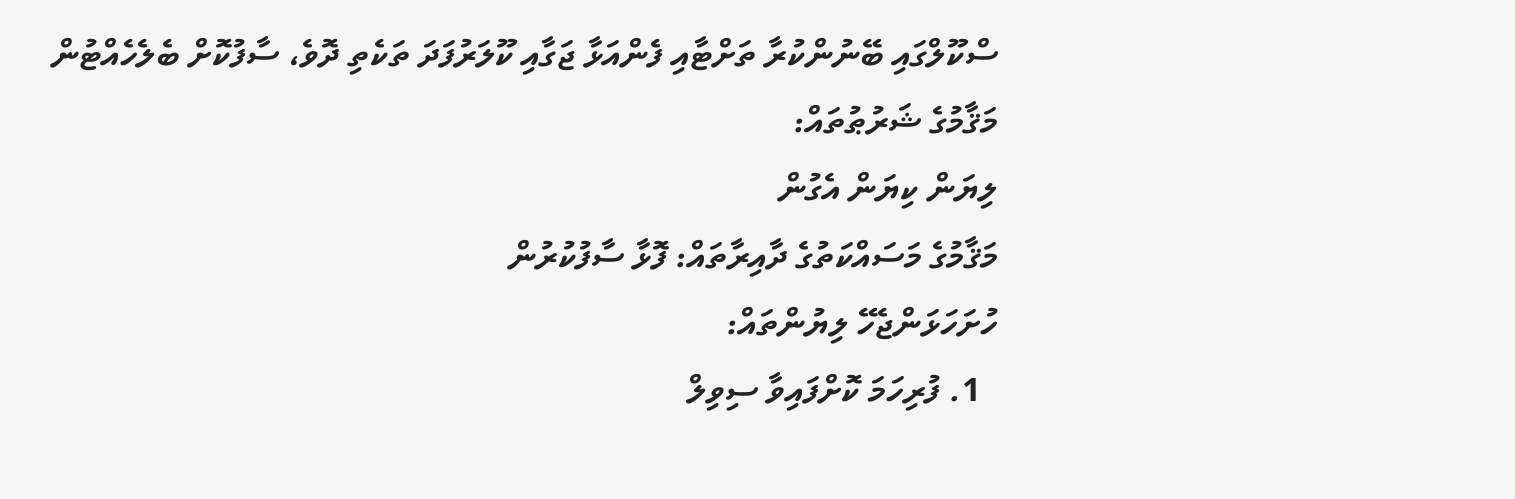ސްކޫލްގައި ބޭނުންކުރާ ތަށްޓާއި ފެންއަޅާ ޖަގާއި ކޫލަރުފަދަ ތަކެތި ދޮވެ، ސާފުކޮށް ބެލެހެއްޓުން
މަޤާމުގެ ޝަރުޠުތައް:
ލިޔަން ކިޔަން އެގުން
މަޤާމުގެ މަސައްކަތުގެ ދާއިރާތައް: ފޮޅާ ސާފުކުރުން
ހުށަހަޅަންޖެހޭ ލިޔުންތައް:
  1. ފުރިހަމަ ކޮށްފައިވާ ސިވިލް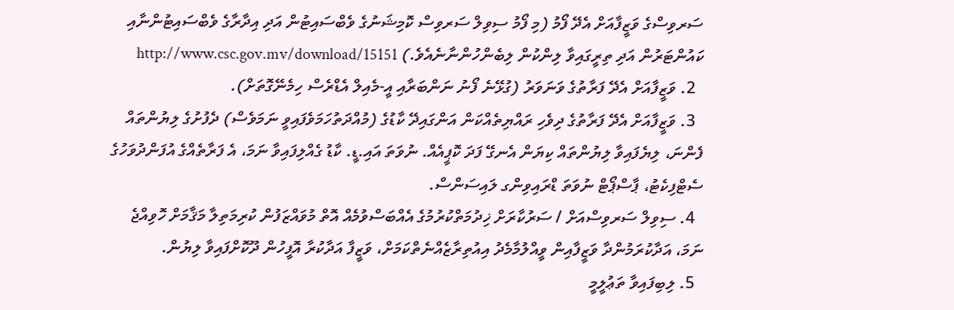ސަރވިސްގެ ވަޒީފާއަށް އެދޭ ފޯމު (މި ފޯމު ސިވިލް ސަރވިސް ކޮމިޝަނުގެ ވެބްސައިޓުން އަދި އިދާރާގެ ވެބްސައިޓުންނާއި ކައުންޓަރުން އަދި ތިރީގައިވާ ލިންކުން ލިބެންހުންނާނެއެވެ.) http://www.csc.gov.mv/download/15151
  2. ވަޒީފާއަށް އެދޭ ފަރާތުގެ ވަނަވަރު (ގުޅޭނެ ފޯނު ނަންބަރާއި އީ-މެއިލް އެޑްރެސް ހިމެނޭގޮތަށް).
  3. ވަޒީފާއަށް އެދޭ ފަރާތުގެ ދިވެހި ރައްޔިތެއްކަން އަންގައިދޭ ކާޑުގެ (މުއްދަތުހަމަވެފައިވީ ނަމަވެސް) ދެފުށުގެ ލިޔުންތައް ފެންނަ، ލިޔެފައިވާ ލިޔުންތައް ކިޔަން އެނގޭ ފަދަ ކޮޕީއެއް. ނުވަތަ އައި.ޑީ. ކާޑު ގެއްލިފައިވާ ނަމަ، އެ ފަރާތެއްގެ އުފަންދުވަހުގެ ސެޓްފިކެޓު، ޕާސްޕޯޓް ނުވަތަ ޑްރައިވިންގ ލައިސަންސް.
  4. ސިވިލް ސަރވިސްއަށް / ސަރުކާރަށް ޚިދުމަތްކުރުމުގެ އެއްބަސްވުމެއް އޮތް މުވައްޒަފުން ކުރިމަތިލާ މަޤާމަށް ހޮވިއްޖެ ނަމަ، އަދާކުރަމުންދާ ވަޒީފާއިން ވީއްލުމާމެދު އިއުތިރާޒެއްނެތްކަމަށް، ވަޒީފާ އަދާކުރާ އޮފީހުން ދޫކޮށްފައިވާ ލިޔުން.
  5. ލިބިފައިވާ ތަޢުލީމީ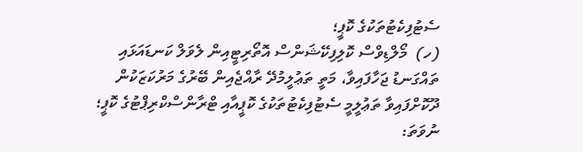ސެޓުފިކެޓުތަކުގެ ކޮޕީ؛
(ހ)  މޯލްޑިވްސް ކޮލިފިކޭޝަންސް އޮތޯރިޓީއިން ލެވަލް ކަނޑައަޅައި ތައްގަނޑު ޖަހާފައިވާ، މަތީ ތަޢުލީމުދޭ ރާއްޖެއިން ބޭރުގެ މަރުކަޒަކުން ދޫކޮށްފައިވާ ތަޢުލީމީ ސެޓުފިކެޓުތަކުގެ ކޮޕީއާއި ޓްރާންސްކްރިޕްޓުގެ ކޮޕީ؛ ނުވަތަ: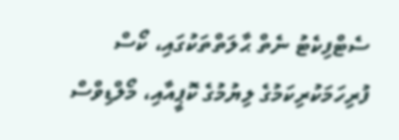ސެޓްފިކެޓު ނެތް ޙާލަތްތަކުގައި، ކޯސް ފުރިހަމަކުރިކަމުގެ ލިޔުމުގެ ކޮޕީއާއި، މޯލްޑިވްސް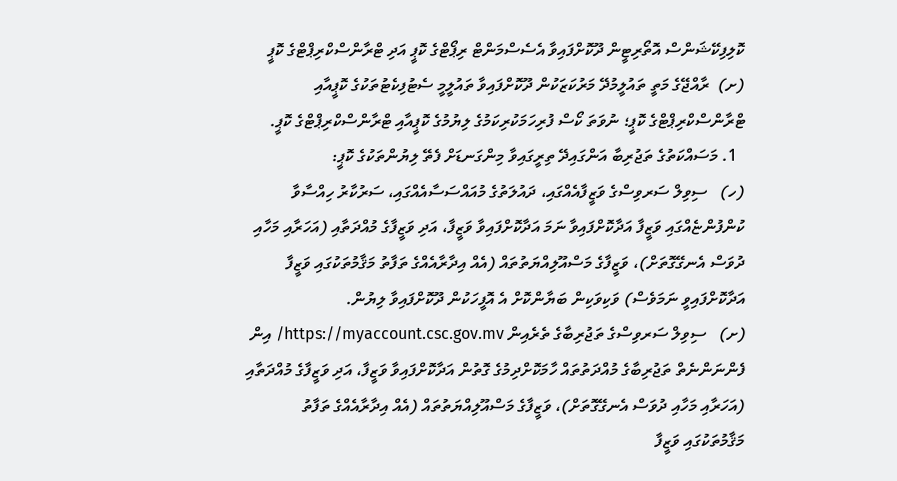ކޮލިފިކޭޝަންސް އޮތޯރިޓީން ދޫކޮށްފައިވާ އެސެސްމަންޓް ރިޕޯޓްގެ ކޮޕީ އަދި ޓްރާންސްކްރިޕްޓްގެ ކޮޕީ
(ށ)  ރާއްޖޭގެ މަތީ ތައުލީމުދޭ މަރުކަޒަކުން ދޫކޮށްފައިވާ ތައުލީމީ ސެޓުފިކެޓުތަކުގެ ކޮޕީއާއި ޓްރާންސްކްރިޕްޓްގެ ކޮޕީ؛ ނުވަތަ ކޯސް ފުރިހަމަކުރިކަމުގެ ލިޔުމުގެ ކޮޕީއާއި ޓްރާންސްކްރިޕްޓްގެ ކޮޕީ.
  1. މަސައްކަތުގެ ތަޖުރިބާ އަންގައިދޭ ތިރީގައިވާ މިންގަނޑަށް ފެތޭ ލިޔުންތަކުގެ ކޮޕީ:
(ހ)   ސިވިލް ސަރވިސްގެ ވަޒީފާއެއްގައި، ދައުލަތުގެ މުއައްސަސާއެއްގައި، ސަރުކާރު ހިއްސާވާ ކުންފުންޏެއްގައި ވަޒީފާ އަދާކޮށްފައިވާ ނަމަ އަދާކޮށްފައިވާ ވަޒީފާ، އަދި ވަޒީފާގެ މުއްދަތާއި (އަހަރާއި މަހާއި ދުވަސް އެނގޭގޮތަށް)، ވަޒީފާގެ މަސްއޫލިއްޔަތުތައް (އެއް އިދާރާއެއްގެ ތަފާތު މަޤާމުތަކުގައި ވަޒީފާ އަދާކޮށްފައިވީ ނަމަވެސް) ވަކިވަކިން ބަޔާންކޮށް އެ އޮފީހަކުން ދޫކޮށްފައިވާ ލިޔުން.
(ށ)   ސިވިލް ސަރވިސްގެ ތަޖުރިބާގެ ތެރެއިން https://myaccount.csc.gov.mv/ އިން ފެންނަންނެތް ތަޖުރިބާގެ މުއްދަތުތައް ހާމަކޮށްދިމުގެ ގޮތުން އަދާކޮށްފައިވާ ވަޒީފާ، އަދި ވަޒީފާގެ މުއްދަތާއި (އަހަރާއި މަހާއި ދުވަސް އެނގޭގޮތަށް)، ވަޒީފާގެ މަސްއޫލިއްޔަތުތައް (އެއް އިދާރާއެއްގެ ތަފާތު މަޤާމުތަކުގައި ވަޒީފާ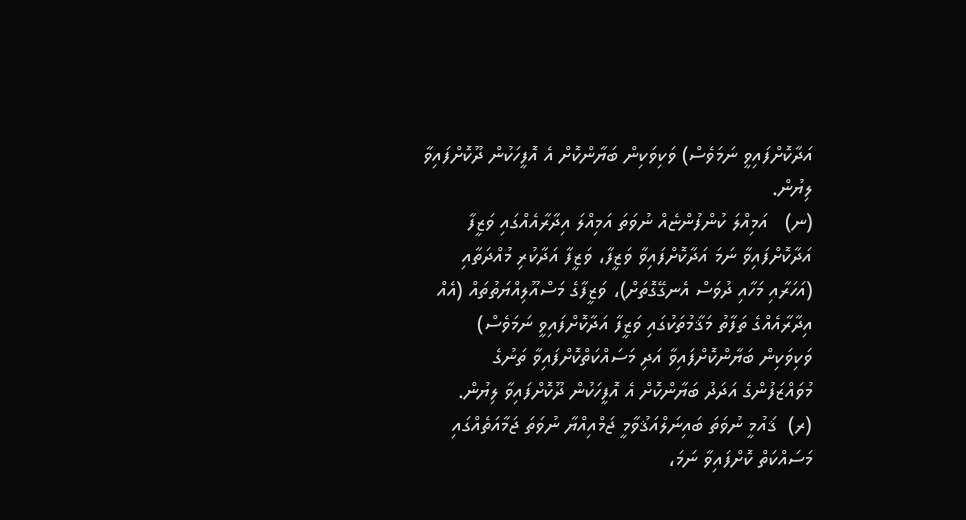އަދާކޮށްފައިވީ ނަމަވެސް) ވަކިވަކިން ބަޔާންކޮށް އެ އޮފީހަކުން ދޫކޮށްފައިވާ ލިޔުން.
(ނ)   އަމިއްލަ ކުންފުންޏެއް ނުވަތަ އަމިއްލަ އިދާރާއެއްގައި ވަޒީފާ އަދާކޮށްފައިވާ ނަމަ އަދާކޮށްފައިވާ ވަޒީފާ، ވަޒީފާ އަދާކުރި މުއްދަތާއި (އަހަރާއި މަހާއި ދުވަސް އެނގޭގޮތަށް)، ވަޒީފާގެ މަސްއޫލިއްޔަތުތައް (އެއް އިދާރާއެއްގެ ތަފާތު މަޤާމުތަކުގައި ވަޒީފާ އަދާކޮށްފައިވީ ނަމަވެސް) ވަކިވަކިން ބަޔާންކޮށްފައިވާ އަދި މަސައްކަތްކޮށްފައިވާ ތަނުގެ މުވައްޒަފުންގެ އަދަދު ބަޔާންކޮށް އެ އޮފީހަކުން ދޫކޮށްފައިވާ ލިޔުން.
(ރ)  ޤައުމީ ނުވަތަ ބައިނަލްއަޤުވާމީ ޖަމްއިއްޔާ ނުވަތަ ޖަމާއަތެއްގައި މަސައްކަތް ކޮށްފައިވާ ނަމަ،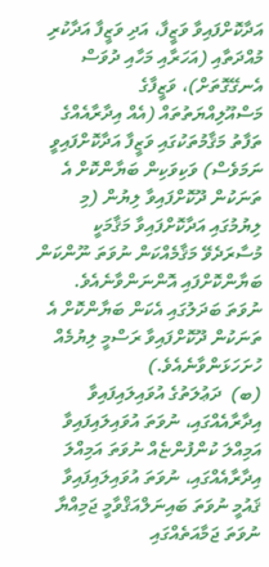އަދާކޮށްފައިވާ ވަޒީފާ، އަދި ވަޒީފާ އަދާކުރި މުއްދަތާއި (އަހަރާއި މަހާއި ދުވަސް އެނގޭގޮތަށް)، ވަޒީފާގެ މަސްއޫލިއްޔަތުތައް (އެއް އިދާރާއެއްގެ ތަފާތު މަޤާމުތަކުގައި ވަޒީފާ އަދާކޮށްފައިވީ ނަމަވެސް) ވަކިވަކިން ބަޔާންކޮށް އެ ތަނަކުން ދޫކޮށްފައިވާ ލިޔުން (މި ލިޔުމުގައި އަދާކޮށްފައިވާ މަޤާމަކީ މުސާރަދެވޭ މަޤާމެއްކަން ނުވަތަ ނޫންކަން ބަޔާންކޮށްފައި އޮންނަންވާނެއެވެ. ނުވަތަ ބަދަލުގައި އެކަން ބަޔާންކޮށް އެ ތަނަކުން ދޫކޮށްފައިވާ ރަސްމީ ލިޔުމެއް ހުށަހަޅަންވާނެއެވެ.)
(ބ)  ދަޢުލަތުގެ އުވައިލައިފައިވާ އިދާރާއެއްގައި، ނުވަތަ އުވައިލައިފައިވާ އަމިއްލަ ކުންފުންޏެއް ނުވަތަ އަމިއްލަ އިދާރާއެއްގައި، ނުވަތަ އުވައިލައިފައިވާ ޤައުމީ ނުވަތަ ބައިނަލްއަޤްވާމީ ޖަމިއްޔާ ނުވަތަ ޖަމާއަތެއްގައި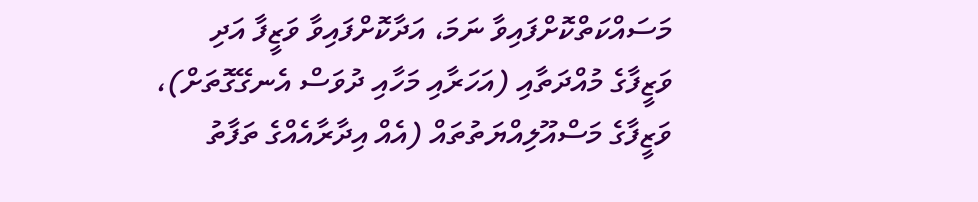މަސައްކަތްކޮށްފައިވާ ނަމަ، އަދާކޮށްފައިވާ ވަޒީފާ އަދި ވަޒީފާގެ މުއްދަތާއި (އަހަރާއި މަހާއި ދުވަސް އެނގޭގޮތަށް)، ވަޒީފާގެ މަސްއޫލިއްޔަތުތައް (އެއް އިދާރާއެއްގެ ތަފާތު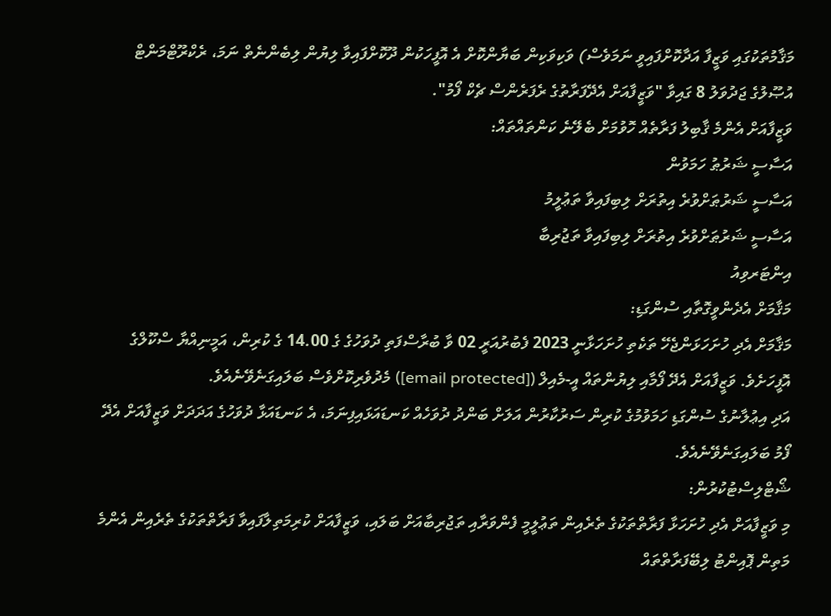މަޤާމުތަކުގައި ވަޒީފާ އަދާކޮށްފައިވީ ނަމަވެސް) ވަކިވަކިން ބަޔާންކޮށް އެ އޮފީހަކުން ދޫކޮށްފައިވާ ލިޔުން ލިބެންނެތް ނަމަ، ރެކްރޫޓްމަންޓް އުޞޫލުގެ ޖަދުވަލު 8 ގައިވާ "ވަޒީފާއަށް އެދޭފަރާތުގެ ރެފަރެންސް ޗެކް ފޯމު".
ވަޒީފާއަށް އެންމެ ޤާބިލު ފަރާތެއް ހޮވުމަށް ބެލޭނެ ކަންތައްތައް:
އަސާސީ ޝަރުޠު ހަމަވުން
އަސާސީ ޝަރުޠަށްވުރެ އިތުރަށް ލިބިފައިވާ ތަޢުލީމު
އަސާސީ ޝަރުޠަށްވުރެ އިތުރަށް ލިބިފައިވާ ތަޖުރިބާ
އިންޓަރވިއު
މަޤާމަށް އެދެންވީގޮތާއި ސުންގަޑި:
މަޤާމަށް އެދި ހުށަހަޅަންޖެހޭ ތަކެތި ހުށަހަޅާނީ 2023 ފެބުރުއަރީ 02 ވާ ބުރާސްފަތި ދުވަހުގެ ގެ 14.00 ގެ ކުރިން، އަމީނިއްޔާ ސްކޫލްގެ އޮފީހަށެވެ. ވަޒީފާއަށް އެދޭ ފޯމާއި ލިޔުންތައް އީ-މެއިލް ([email protected]) މެދުވެރިކޮށްވެސް ބަލައިގަނެވޭނެއެވެ.
އަދި އިޢުލާނުގެ ސުންގަޑި ހަމަވުމުގެ ކުރިން ސަރުކާރުން އަލަށް ބަންދު ދުވަހެއް ކަނޑައަޅައިފިނަމަ، އެ ކަނޑައަޅާ ދުވަހުގެ އަދަދަށް ވަޒީފާއަށް އެދޭ ފޯމު ބަލައިގަނެވޭނެއެވެ.
ޝޯޓްލިސްޓުކުރުން:
މި ވަޒީފާއަށް އެދި ހުށަހަޅާ ފަރާތްތަކުގެ ތެރެއިން ތަޢުލީމީ ފެންވަރާއި ތަޖުރިބާއަށް ބަލައި، ވަޒީފާއަށް ކުރިމަތިލާފައިވާ ފަރާތްތަކުގެ ތެރެއިން އެންމެ މަތިން ޕޮއިންޓު ލިބޭފަރާތްތައް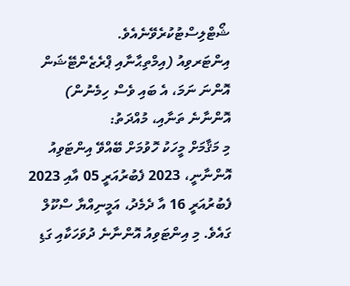ޝޯޓްލިސްޓުކުރެވޭނެއެވެ.
އިންޓަރވިއު (އިމްތިޙާނާއި ޕްރެޒެންޓޭޝަން އޮންނަ ނަމަ، އެ ބައި ވެސް ހިމެނުން) އޮންނާނެ ތަނާއި، މުއްދަތު:
މި މަޤާމަށް މީހަކު ހޮވުމަށް ބޭއްވޭ އިންޓަވިއު އޮންނާނީ، 2023 ފެބުރުއަރީ 05 އާއި 2023 ފެބުރުއަރީ 16 އާ ދެމެދު، އަމީނިއްޔާ ސްކޫލް ގައެވެ. މި އިންޓަވިއު އޮންނާނެ ދުވަހަކާއި ގަޑި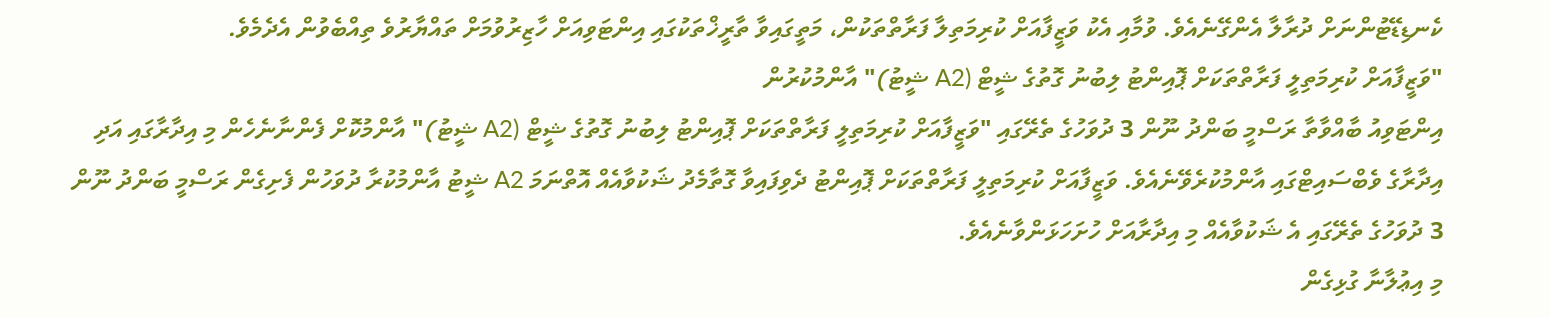ކެނޑިޑޭޓުންނަށް ދުރާލާ އެންގޭނެއެވެ. ވުމާއި އެކު ވަޒީފާއަށް ކުރިމަތިލާ ފަރާތްތަކުން، މަތީގައިވާ ތާރީޚްތަކުގައި އިންޓަވިއަށް ހާޒިރުވުމަށް ތައްޔާރުވެ ތިއްބެވުން އެދެމެވެ.
"ވަޒީފާއަށް ކުރިމަތިލީ ފަރާތްތަކަށް ޕޮއިންޓު ލިބުނު ގޮތުގެ ޝީޓް (A2 ޝީޓު)" އާންމުކުރުން
އިންޓަވިއު ބާއްވާތާ ރަސްމީ ބަންދު ނޫން 3 ދުވަހުގެ ތެރޭގައި "ވަޒީފާއަށް ކުރިމަތިލީ ފަރާތްތަކަށް ޕޮއިންޓު ލިބުނު ގޮތުގެ ޝީޓް (A2 ޝީޓު)" އާންމުކޮށް ފެންނާނެހެން މި އިދާރާގައި އަދި އިދާރާގެ ވެބްސައިޓްގައި އާންމުކުރެވޭނެއެވެ. ވަޒީފާއަށް ކުރިމަތިލީ ފަރާތްތަކަށް ޕޮއިންޓު ދެވިފައިވާ ގޮތާމެދު ޝަކުވާއެއް އޮތްނަމަ A2 ޝީޓު އާންމުކުރާ ދުވަހުން ފެށިގެން ރަސްމީ ބަންދު ނޫން 3 ދުވަހުގެ ތެރޭގައި އެ ޝަކުވާއެއް މި އިދާރާއަށް ހުށަހަޅަންވާނެއެވެ.
މި އިޢުލާނާ ގުޅިގެން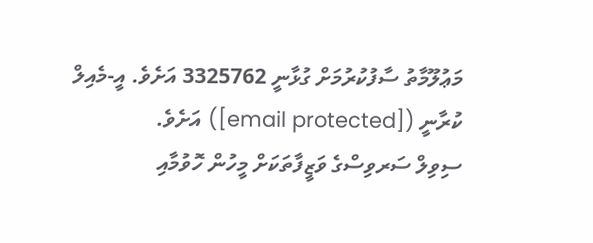މަޢުލޫމާތު ސާފުކުރުމަށް ގުޅާނީ 3325762 އަށެވެ. އީ-މެއިލް ކުރާނީ ([email protected]) އަށެވެ.
ސިވިލް ސަރވިސްގެ ވަޒީފާތަކަށް މީހުން ހޮވުމާއި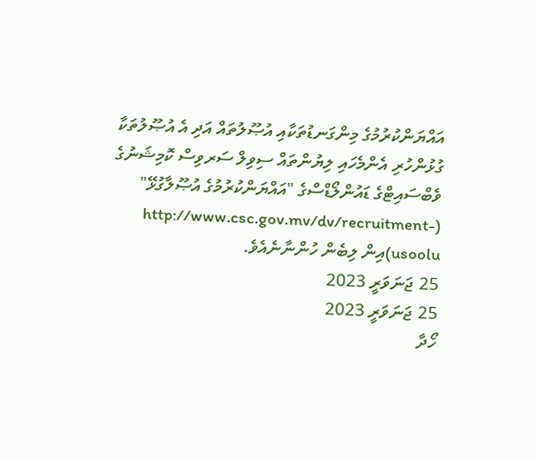އައްޔަންކުރުމުގެ މިންގަނޑުތަކާއި އުޞޫލުތައް އަދި އެ އުޞޫލުތަކާ ގުޅުންހުރި އެންމެހައި ލިޔުންތައް ސިވިލް ސަރވިސް ކޮމިޝަނުގެ ވެބްސައިޓްގެ ޑައުންލޯޑްސްގެ "އައްޔަންކުރުމުގެ އުޞޫލާގުޅޭ" (http://www.csc.gov.mv/dv/recruitment-usoolu)އިން ލިބެން ހުންނާނެއެވެ.
25 ޖަނަވަރީ 2023
25 ޖަނަވަރީ 2023
ހޯދާ